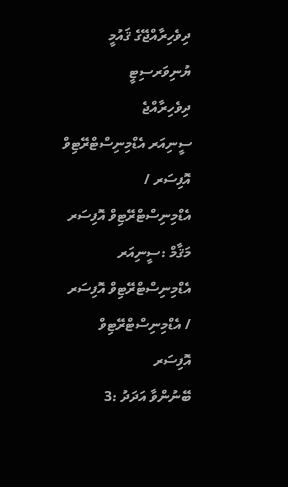ދިވެހިރާއްޖޭގެ ޤައުމީ ޔުނިވަރސިޓީ
ދިވެހިރާއްޖެ
ސީނިއަރ އެޑްމިނިސްޓްރޭޓިވް އޮފިސަރ / އެޑްމިނިސްޓްރޭޓިވް އޮފިސަރ
މަޤާމް :ސީނިއަރ އެޑްމިނިސްޓްރޭޓިވް އޮފިސަރ / އެޑްމިނިސްޓްރޭޓިވް އޮފިސަރ
ބޭނުންވާ އަދަދު :3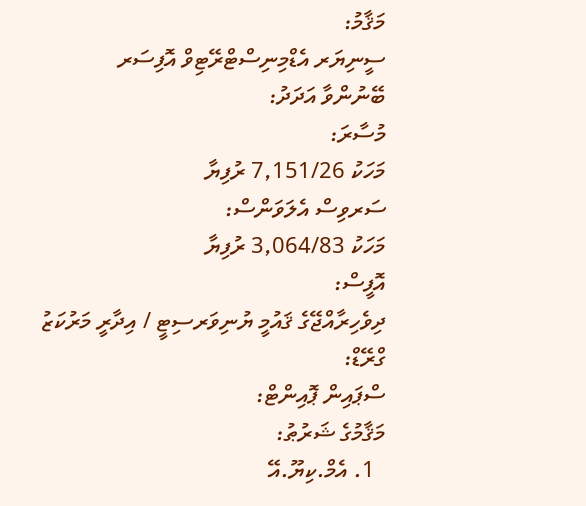މަޤާމު:
ސީނިޔަރ އެޑްމިނިސްޓްރޭޓިވް އޮފިސަރ
ބޭނުންވާ އަދަދު:
މުސާރަ:
މަހަކު 7,151/26 ރުފިޔާ
ސަރވިސް އެލަވަންސް:
މަހަކު 3,064/83 ރުފިޔާ
އޮފީސް:
ދިވެހިރާއްޖޭގެ ޤައުމީ ޔުނިވަރސިޓީ / އިދާރީ މަރުކަޒު
ގްރޭޑް:
ސްޕައިން ޕޮއިންޓް:
މަޤާމުގެ ޝަރުޠު:
  1. އެމް.ކިޔޫ.އޭ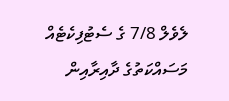ލެވެލް 7/8 ގެ ސެޓުފިކެޓެއް މަސައްކަތުގެ ދާއިރާއިން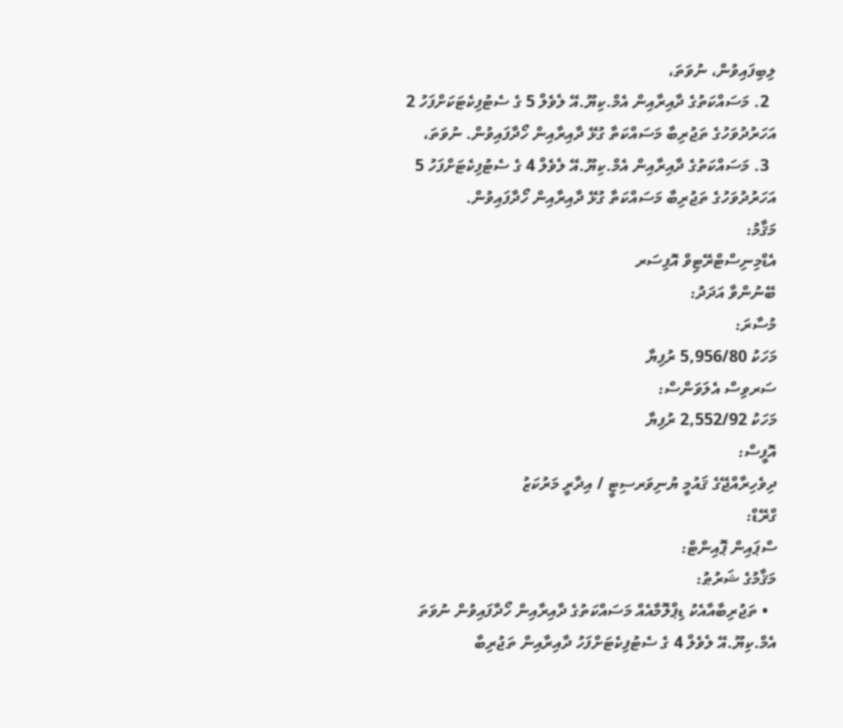ލިބިފައިވުން، ނުވަތަ،
  2. މަސައްކަތުގެ ދާއިރާއިން އެމް.ކިޔޫ.އޭ ލެވެލް 5 ގެ ސެޓުފިކެޓަކަށްފަހު 2 އަހަރުދުވަހުގެ ތަޖުރިބާ މަސައްކަތާ ގުޅޭ ދާއިރާއިން ހޯދާފައިވުން. ނުވަތަ،
  3. މަސައްކަތުގެ ދާއިރާއިން އެމް.ކިޔޫ.އޭ ލެވެލް 4 ގެ ސެޓުފިކެޓަށްފަހު 5 އަހަރުދުވަހުގެ ތަޖުރިބާ މަސައްކަތާ ގުޅޭ ދާއިރާއިން ހޯދާފައިވުން.
މަޤާމު:
އެޑްމިނިސްޓްރޭޓިވް އޮފިސަރ
ބޭނުންވާ އަދަދު:
މުސާރަ:
މަހަކު 5,956/80 ރުފިޔާ
ސަރވިސް އެލަވަންސް:
މަހަކު 2,552/92 ރުފިޔާ
އޮފީސް:
ދިވެހިރާއްޖޭގެ ޤައުމީ ޔުނިވަރސިޓީ / އިދާރީ މަރުކަޒު
ގްރޭޑް:
ސްޕައިން ޕޮއިންޓް:
މަޤާމުގެ ޝަރުޠު:
  • ތަޖުރިބާއާއެކު ޑިޕްލޮމާއެއް މަސައްކަތުގެ ދާއިރާއިން ހޯދާފައިވުން ނުވަތަ އެމް.ކިޔޫ.އޭ ލެވެލް 4 ގެ ސެޓުފިކެޓަށްފަހު ދާއިރާއިން ތަޖުރިބާ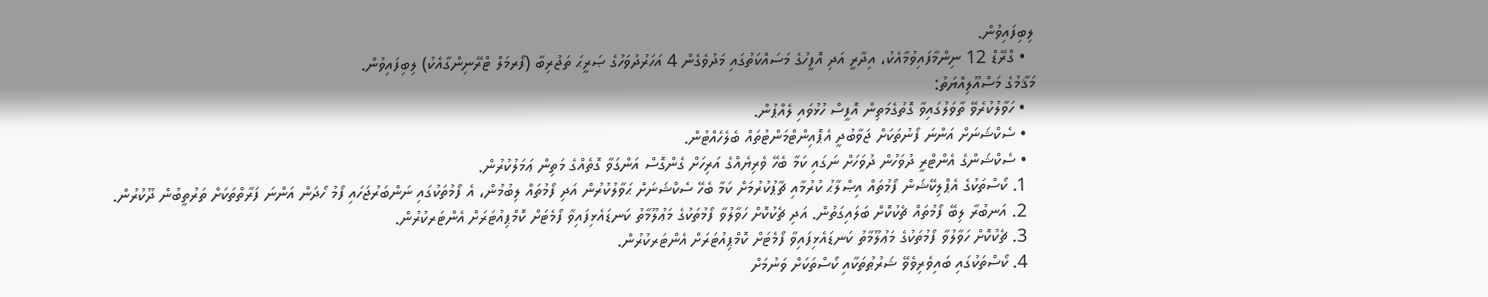ލިބިފައިވުން.
  • ގްރޭޑް 12 ނިންމާފައިވުމާއެކު، އިދާރީ އަދި އޮފީހުގެ މަސައްކަތުގައި މަދުވެގެން 4 އަހަރުދުވަހުގެ ޞަރީޙަ ތަޖުރިބާ (ފޯރމަލް ޓްރޭނިންގާއެކު) ލިބިފައިވުން.
މަޤާމުގެ މަސްއޫލިއްޔަތު:
  • ހަވާލުކުރެވޭ ތާވަލުގައިވާ ގޮތުގެމަތިން އޮފީސް ހުޅުވައި ލެއްޕުން.
  • ސެކްޝަނަށް އަންނަ ފޯނުތަކަށް ޖަވާބުދީ އެޕޮއިންޓްމަންޓުތައް ބެލެހެއްޓުން.
  • ސެކްޝަންގެ އެންޓްރީ ދުވަހުން ދުވަހަށް ނަގައި ކަމާ ބެހޭ ވެރިޔެއްގެ އަރިހަށް ގެންގޮސް އަންގަވާ ގޮތެއްގެ މަތިން ޢަމަލުކުރުން.
  1. ކޯސްތަކުގެ އެޕްލިކޭޝަން ފޯމުތައް އިޞްލާޙު ކުރުމާއި ޗާޕުކުރުމަށް ކަމާ ބެހޭ ސެކްޝަނަށް ޙަވާލުކުރުން އަދި ފޯމުތައް ލިބުމުން، އެ ފޯމުތަކުގައި ނަންބަރުޖަހައި ފޯމު ހޯދަން އަންނަ ފަރާތްތަކަށް ތަރުތީބުން ދޫކުރުން.
  2. އަނބުރާ ލިބޭ ފޯމުތައް ޗެކުކޮށް ބަލައިގަތުން. އަދި ޗެކުކޮށް ހަވާލުވާ ފޯމުތަކުގެ މަޢުލޫމާތު ކަނޑައެޅިފައިވާ ފޯމެޓަށް ކޮމްޕިއުޓަރަށް އެންޓަރކުރުން.
  3. ޗެކުކޮށް ހަވާލުވާ ފޯމުތަކުގެ މަޢުލޫމާތު ކަނޑައެޅިފައިވާ ފޯމެޓަށް ކޮމްޕިއުޓަރަށް އެންޓަރކުރުން.
  4. ކޯސްތަކުގައި ބައިވެރިވެވޭ ޝަރުޠުތަކާއި ކޯސްތަކަށް ވަނުމަށް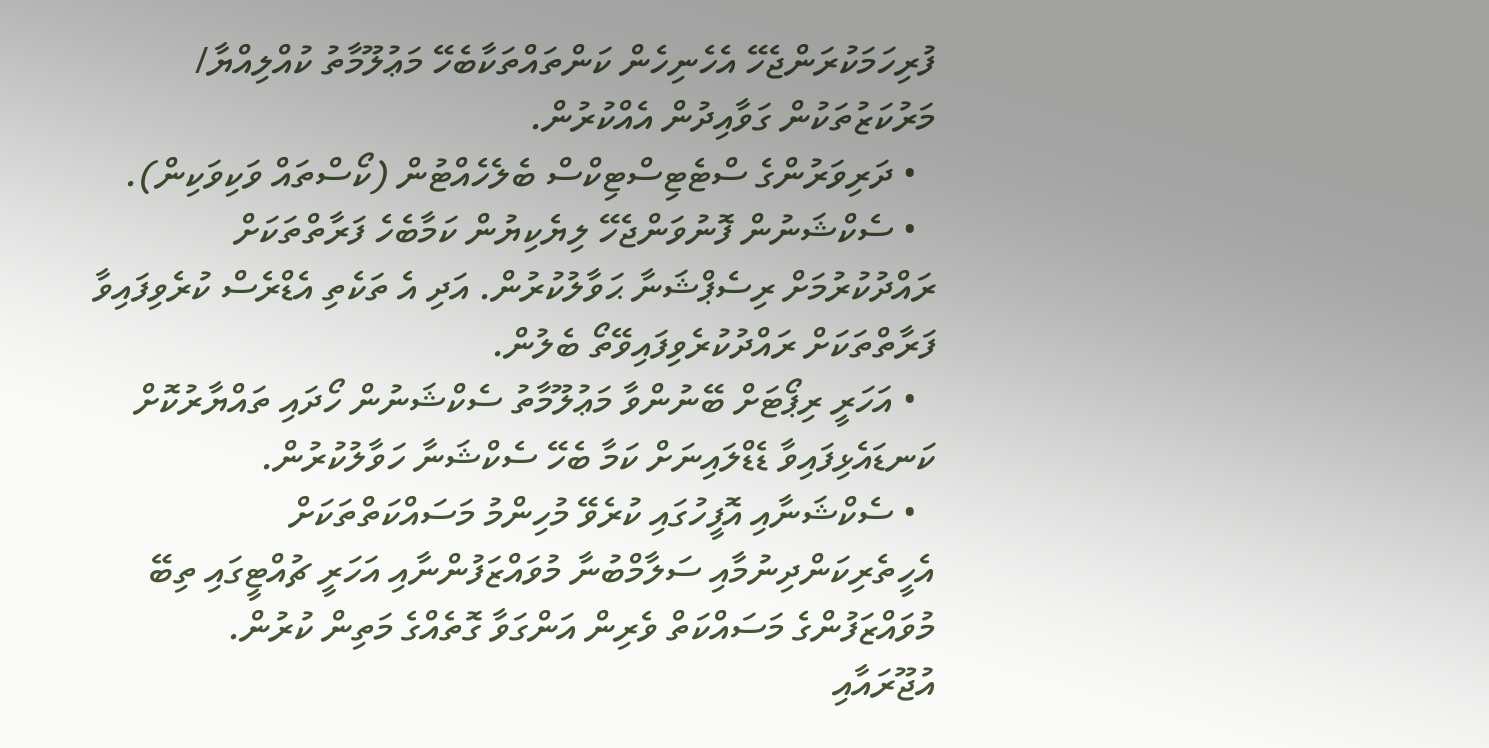ފުރިހަމަކުރަންޖެހޭ އެހެނިހެން ކަންތައްތަކާބެހޭ މަޢުލޫމާތު ކުއްލިއްޔާ/ މަރުކަޒުތަކުން ގަވާއިދުން އެއްކުރުން.
  • ދަރިވަރުންގެ ސްޓެޓިސްޓިކްސް ބެލެހެއްޓުން (ކޯސްތައް ވަކިވަކިން).
  • ސެކްޝަނުން ފޮނުވަންޖެހޭ ލިޔެކިޔުން ކަމާބެހެ ފަރާތްތަކަށް ރައްދުކުރުމަށް ރިސެޕްޝަނާ ޙަވާލުކުރުން. އަދި އެ ތަކެތި އެޑްރެސް ކުރެވިފައިވާ ފަރާތްތަކަށް ރައްދުކުރެވިފައިވޭތޯ ބެލުން.
  • އަހަރީ ރިޕޯޓަށް ބޭނުންވާ މަޢުލޫމާތު ސެކްޝަނުން ހޯދައި ތައްޔާރުކޮށް ކަނޑައެޅިފައިވާ ޑެޑްލައިނަށް ކަމާ ބެހޭ ސެކްޝަނާ ހަވާލުކުރުން.
  • ސެކްޝަނާއި އޮފީހުގައި ކުރެވޭ މުހިންމު މަސައްކަތްތަކަށް އެހީތެރިކަންދިނުމާއި ސަލާމްބުނާ މުވައްޒަފުންނާއި އަހަރީ ޗުއްޓީގައި ތިބޭ މުވައްޒަފުންގެ މަސައްކަތް ވެރިން އަންގަވާ ގޮތެއްގެ މަތިން ކުރުން.
އުޖޫރައާއި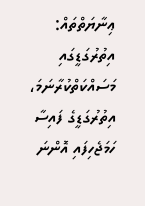ޢިނާޔަތްތައް:
އިތުރުގަޑީގައި މަސައްކަތްކުރާނަމަ، އިތުރުގަޑީގެ ފައިސާ ހަމަޖެހިފައި އޮންނަ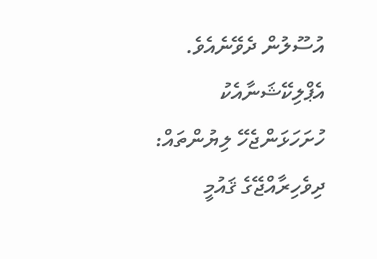އުސޫލުން ދެވޭނެއެވެ.
އެޕްލިކޭޝަނާއެކު ހުށަހަޅަންޖެހޭ ލިޔުންތައް:
ދިވެހިރާއްޖޭގެ ޤައުމީ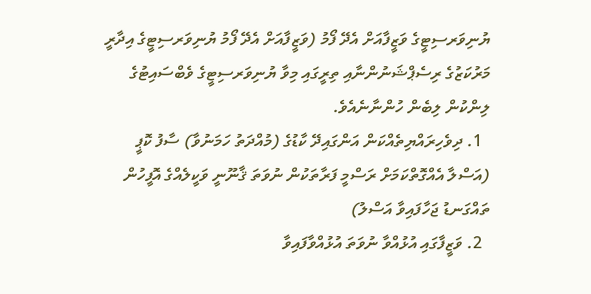ޔުނިވަރސިޓީގެ ވަޒީފާއަށް އެދޭ ފޯމު (ވަޒީފާއަށް އެދޭ ފޯމު ޔުނިވަރސިޓީގެ އިދާރީ މަރުކަޒުގެ ރިސެޕްޝަނުންނާއި ތިރީގައި މިވާ ޔުނިވަރސިޓީގެ ވެބްސައިޓުގެ ލިންކުން ލިބެން ހުންނާނެއެވެ.
  1. ދިވެހިރައްޔިތެއްކަން އަންގައިދޭ ކާޑުގެ (މުއްދަތު ހަމަނުވާ) ސާފު ކޮޕީ (އަސްލާ އެއްގޮތްކަމަށް ރަސްމީ ފަރާތަކުން ނުވަތަ ޤާނޫނީ ވަކީލެއްގެ އޮފީހުން ތައްގަނޑު ޖަހާފައިވާ އަސްލު)
  2. ވަޒީފާގައި އުޅުއްވާ ނުވަތަ އުޅުއްވާފައިވާ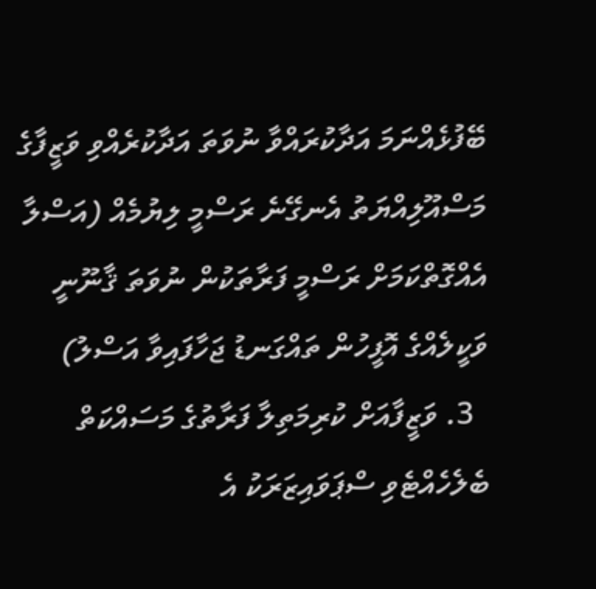ބޭފުޅެއްނަމަ އަދާކުރައްވާ ނުވަތަ އަދާކުރެއްވި ވަޒީފާގެ މަސްއޫލިއްޔަތު އެނގޭނެ ރަސްމީ ލިޔުމެއް (އަސްލާ އެއްގޮތްކަމަށް ރަސްމީ ފަރާތަކުން ނުވަތަ ޤާނޫނީ ވަކީލެއްގެ އޮފީހުން ތައްގަނޑު ޖަހާފައިވާ އަސްލު)
  3. ވަޒީފާއަށް ކުރިމަތިލާ ފަރާތުގެ މަސައްކަތް ބެލެހެއްޓެވި ސްޕަވައިޒަރަކު އެ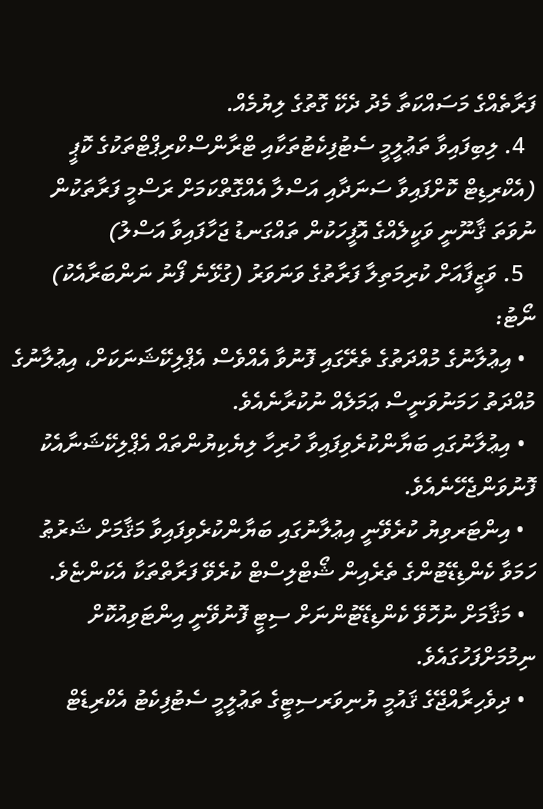ފަރާތެއްގެ މަސައްކަތާ މެދު ދެކޭ ގޮތުގެ ލިޔުމެއް.
  4. ލިބިފައިވާ ތަޢުލީމީ ސެޓުފިކެޓުތަކާއި ޓްރާންސްކްރިޕްޓްތަކުގެ ކޮޕީ (އެކްރިޑިޓް ކޮށްފައިވާ ސަނަދާއި އަސްލާ އެއްގޮތްކަމަށް ރަސްމީ ފަރާތަކުން ނުވަތަ ޤާނޫނީ ވަކީލެއްގެ އޮފީހަކުން ތައްގަނޑު ޖަހާފައިވާ އަސްލު)
  5. ވަޒީފާއަށް ކުރިމަތިލާ ފަރާތުގެ ވަނަވަރު (ގުޅޭނެ ފޯނު ނަންބަރާއެކު)
ނޯޓު:
  • އިޢުލާނުގެ މުއްދަތުގެ ތެރޭގައި ފޮނުވާ އެއްވެސް އެޕްލިކޭޝަނަކަށް، އިޢުލާނުގެ މުއްދަތު ހަމަނުވަނީސް ޢަމަލެއް ނުކުރާނެއެވެ.
  • އިޢުލާނުގައި ބަޔާންކުރެވިފައިވާ ހުރިހާ ލިޔެކިޔުންތައް އެޕްލިކޭޝަނާއެކު ފޮނުވަންޖެހޭނެއެވެ.
  • އިންޓަރވިޔު ކުރެވޭނީ އިޢުލާނުގައި ބަޔާންކުރެވިފައިވާ މަޤާމަށް ޝަރުޠު ހަމަވާ ކެންޑިޑޭޓުންގެ ތެރެއިން ޝޯޓްލިސްޓް ކުރެވޭ ފަރާތްތަކާ އެކަންޏެވެ.
  • މަޤާމަށް ނުހޮވޭ ކެންޑިޑޭޓުންނަށް ސިޓީ ފޮނުވޭނީ އިންޓަވިއުކޮށް ނިމުމަށްފަހުގައެވެ.
  • ދިވެހިރާއްޖޭގެ ޤައުމީ ޔުނިވަރސިޓީގެ ތަޢުލީމީ ސެޓުފިކެޓު އެކްރިޑެޓް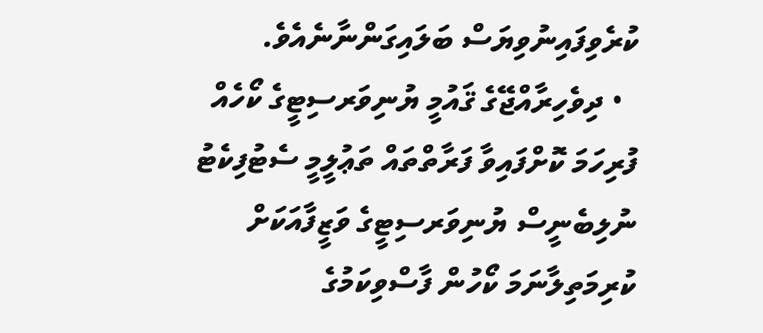ކުރެވިފައިނުވިޔަސް ބަލައިގަންނާނެއެވެ.
  • ދިވެހިރާއްޖޭގެ ޤައުމީ ޔުނިވަރސިޓީގެ ކޯހެއް ފުރިހަމަ ކޮށްފައިވާ ފަރާތްތައް ތަޢުލީމީ ސެޓުފިކެޓު ނުލިބެނީސް ޔުނިވަރސިޓީގެ ވަޒީފާއަކަށް ކުރިމަތިލާނަމަ ކޯހުން ފާސްވިކަމުގެ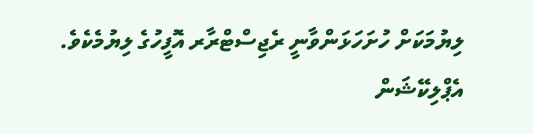ލިޔުމަކަށް ހުށަހަޅަންވާނީ ރެޖިސްޓްރާރ އޮފީހުގެ ލިޔުމެކެވެ.
އެޕްލިކޭޝަން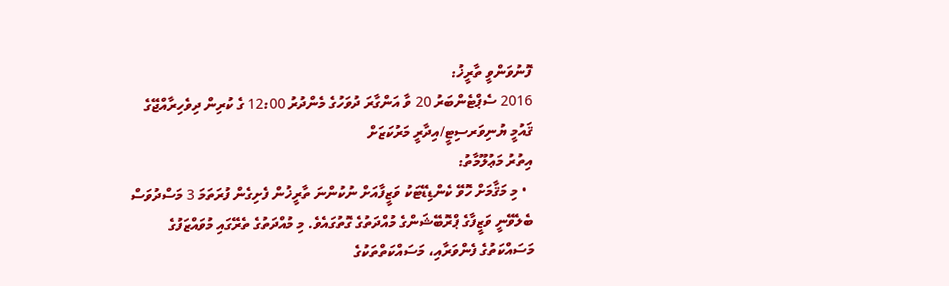ފޮނުވަންވީ ތާރީޚު:
2016 ސެޕްޓެންބަރު 20 ވާ އަންގާރަ ދުވަހުގެ މެންދުރު 12:00 ގެ ކުރިން ދިވެހިރާއްޖޭގެ ޤައުމީ ޔުނިވަރސިޓީ/އިދާރީ މަރުކަޒަށް
އިތުރު މަޢުލޫމާތު:
  • މި މަޤާމަށް ހޮވޭ ކެންޑިޑޭޓަކު ވަޒީފާއަށް ނުކުންނަ ތާރީޚުން ފެށިގެން ފުރަތަމަ 3 މަސްދުވަސް ބެލެވޭނީ ވަޒީފާގެ ޕްރޮބޭޝަންގެ މުއްދަތުގެ ގޮތުގައެވެ. މި މުއްދަތުގެ ތެރޭގައި މުވައްޒަފުގެ މަސައްކަތުގެ ފެންވަރާއި، މަސައްކަތްތަކުގެ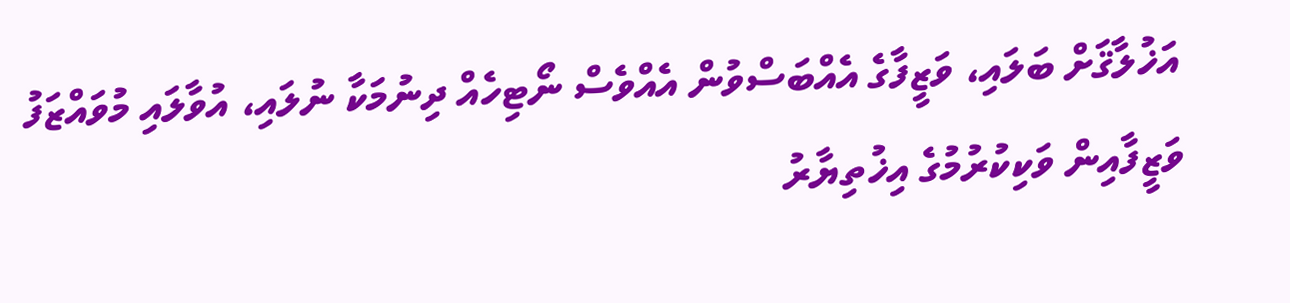އަޚުލާޤަށް ބަލައި، ވަޒީފާގެ އެއްބަސްވުން އެއްވެސް ނޯޓިހެއް ދިނުމަކާ ނުލައި، އުވާލައި މުވައްޒަފު ވަޒީފާއިން ވަކިކުރުމުގެ އިޚުތިޔާރު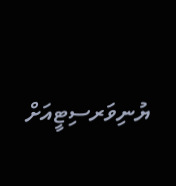ޔުނިވަރސިޓީއަށް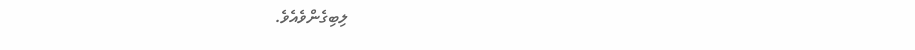ލިބިގެންވެއެވެ.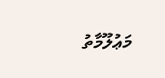މަޢުލޫމާތު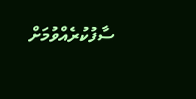ސާފުކުރެއްވުމަށް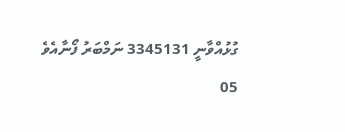ގުޅުއްވާނީ 3345131 ނަމްބަރު ފޯނާއެވެ
05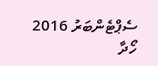ސެޕްޓެންބަރު 2016
ހޯދާ